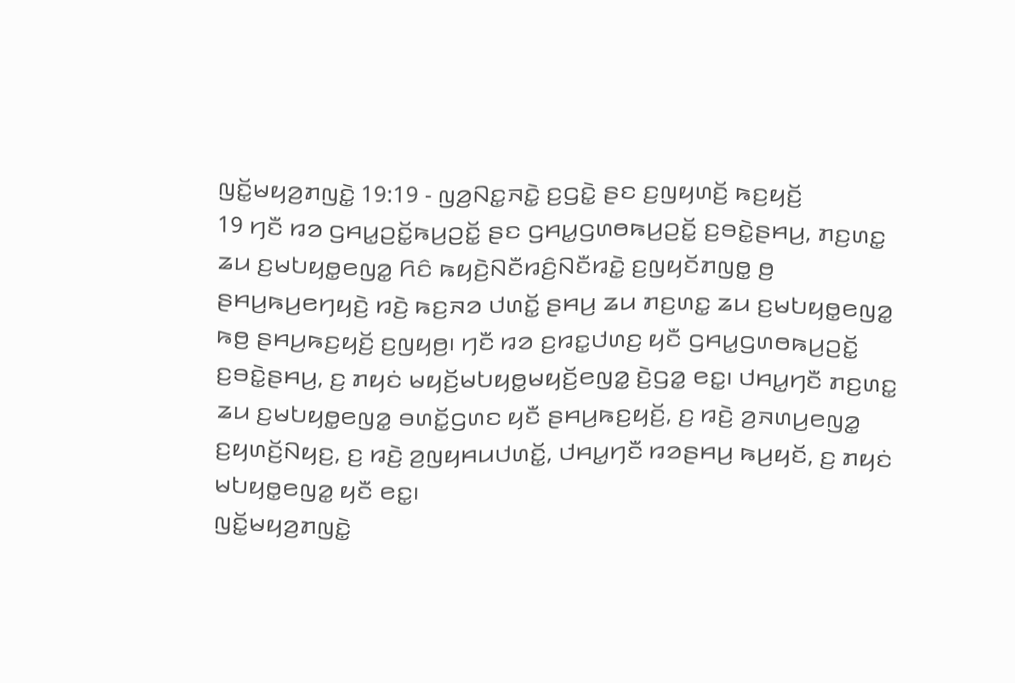ꤜꤢꤩ꤭ꤗꤟꤤ꤬ꤊꤜꤢꤧ꤭ 19:19 - ꤜꤤ꤬ꤡꤢ꤭ꤏꤢꤧ꤭ ꤢ꤬ꤞꤢꤧ꤭ ꤔꤢ ꤢ꤬ꤜꤟꤛꤢꤩ꤬ ꤒꤢ꤬ꤟꤢꤩ꤬
19 ꤚꤢꤪ ꤙꤤ ꤞꤌꤣ꤭ꤑꤢꤩ꤭ꤒꤣ꤬ꤑꤢꤩ꤭ ꤔꤢ ꤞꤌꤣ꤭ꤞꤛꤥꤒꤣ꤬ꤑꤢꤩ꤭ ꤢ꤬ꤋꤢꤧ꤭ꤔꤌꤣ꤬, ꤊꤢ꤬ꤛꤢ꤭ ꤘꤣ ꤢ꤬ꤗꤝꤟꤥ꤭ꤕꤜꤤ꤭ ꤖꤢꤨ ꤒꤟꤢꤧ꤬ꤡꤢꤪꤙꤢꤨ꤬ꤡꤢꤪꤙꤢꤧ꤭ ꤢ꤬ꤜꤟꤢꤩꤊꤜꤥ꤭ ꤥ꤬ ꤔꤌꤣ꤬ꤒꤣ꤬ꤕꤚꤟꤢꤧ꤬ ꤙꤢꤧ꤬ ꤒꤢ꤬ꤏꤤ ꤓꤛꤢꤩ꤭ ꤔꤌꤣ꤬ ꤘꤣ ꤊꤢ꤬ꤛꤢ꤭ ꤘꤣ ꤢ꤬ꤗꤝꤟꤥ꤭ꤕꤜꤤ꤭ ꤒꤥ꤬ ꤔꤌꤣ꤬ꤒꤢ꤬ꤟꤢꤩ꤬ ꤢ꤬ꤜꤟꤥ꤬꤯ ꤚꤢꤪ ꤙꤤ ꤢ꤬ꤙꤢ꤭ꤓꤛꤢ꤬ ꤟꤢꤪ ꤞꤌꤣ꤭ꤞꤛꤥꤒꤣ꤬ꤑꤢꤩ꤭ ꤢ꤬ꤋꤢꤧ꤭ꤔꤌꤣ꤬, ꤢ꤬ ꤊꤟꤢꤦ ꤗꤟꤢꤩ꤬ꤗꤝꤟꤥ꤭ꤗꤟꤢꤩ꤬ꤕꤜꤤ꤭ ꤢꤧ꤬ꤞꤤ꤭ ꤕꤢ꤭꤯ ꤓꤌꤣ꤭ꤚꤢꤪ ꤊꤢ꤬ꤛꤢ꤭ ꤘꤣ ꤢ꤬ꤗꤝꤟꤥ꤭ꤕꤜꤤ꤭ ꤋꤛꤢꤩ꤭ꤞꤛꤢ ꤟꤢꤪ ꤔꤌꤣ꤬ꤒꤢ꤬ꤟꤢꤩ꤬, ꤢ꤬ ꤙꤢꤧ꤬ ꤤ꤬ꤏꤛꤣ꤬ꤕꤜꤤ꤭ ꤢ꤬ꤟꤛꤢꤩ꤬ꤡꤟꤢ꤬, ꤢ꤬ ꤙꤢꤧ꤬ ꤤ꤬ꤜꤟꤌꤣꤓꤛꤢꤩ꤭, ꤓꤌꤣ꤭ꤚꤢꤪ ꤙꤤꤔꤌꤣ꤬ ꤒꤣ꤬ꤟꤢꤩ, ꤢ꤬ ꤊꤟꤢꤦ ꤗꤝꤟꤥ꤭ꤕꤜꤤ꤭ ꤟꤢꤪ ꤕꤢ꤭꤯
ꤜꤢꤩ꤭ꤗꤟꤤ꤬ꤊꤜꤢꤧ꤭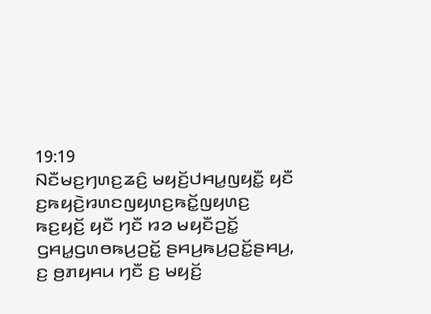19:19
ꤡꤢꤪꤗꤢ꤬ꤚꤛꤢ꤬ꤘꤢꤨ꤬ ꤗꤟꤢꤩ꤬ꤓꤌꤣ꤭ꤜꤟꤢꤪ꤭ ꤟꤢꤪ ꤢ꤬ꤒꤟꤢꤧ꤬ꤙꤛꤢꤜꤟꤛꤢ꤬ꤒꤢꤩ꤭ꤜꤟꤛꤢ꤬ ꤒꤢ꤬ꤟꤢꤩ꤬ ꤟꤢꤪ ꤚꤢꤪ ꤙꤤ ꤗꤟꤢꤪꤑꤢꤩ꤭ ꤞꤌꤣ꤭ꤞꤛꤥꤒꤣ꤬ꤑꤢꤩ꤭ ꤔꤌꤣ꤬ꤒꤣ꤬ꤑꤢꤩ꤭ꤔꤌꤣ꤬, ꤢ꤬ ꤥ꤬ꤊꤟꤌꤣ ꤚꤢꤪ ꤢ꤬ ꤗꤟꤢꤩ꤬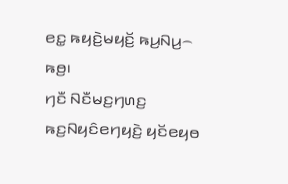ꤕꤢ꤭ ꤒꤟꤢꤧ꤬ꤗꤟꤢꤩ꤬ ꤒꤣ꤬ꤡꤣ꤬꤮ ꤒꤥ꤬꤯
ꤚꤢꤪ ꤡꤢꤪꤗꤢ꤬ꤚꤛꤢ꤬ ꤒꤢ꤬ꤡꤟꤢꤨꤕꤚꤟꤢꤧ꤬ ꤟꤢꤩꤕꤟꤥ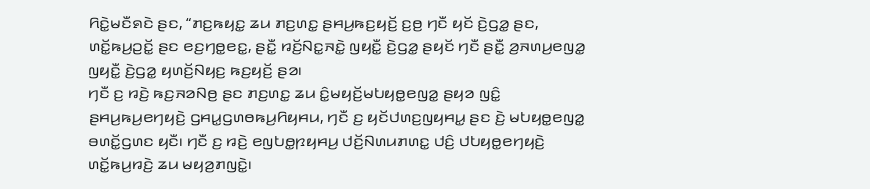ꤖꤢꤧ꤭ꤗꤢꤪꤎꤢꤧ ꤔꤢ, “ꤊꤢ꤬ꤒꤟꤢ꤭ ꤘꤣ ꤊꤢ꤬ꤛꤢ꤭ ꤔꤌꤣ꤬ꤒꤢ꤬ꤟꤢꤩ꤬ ꤢ꤬ꤥ꤬ ꤚꤢꤪ ꤟꤢꤩ ꤢꤧ꤬ꤞꤤ꤭ ꤔꤢ, ꤛꤢꤩ꤭ꤒꤣ꤬ꤑꤢꤩ꤭ ꤔꤢ ꤕꤢ꤬ꤚꤥ꤭ꤕꤢ꤭, ꤔꤢꤪ꤭ ꤙꤢꤩ꤬ꤡꤢ꤭ꤏꤢꤧ꤭ ꤜꤟꤢꤪ꤭ ꤢꤧ꤬ꤞꤤ꤭ ꤔꤟꤢꤩ ꤚꤢꤪ ꤔꤢꤪ꤭ ꤤ꤬ꤏꤛꤣ꤬ꤕꤜꤤ꤭ ꤜꤟꤢꤪ꤭ ꤢꤧ꤬ꤞꤤ꤭ ꤟꤛꤢꤩ꤬ꤡꤟꤢ꤬ ꤒꤢ꤬ꤟꤢꤩ꤬ ꤔꤤ꤯
ꤚꤢꤪ ꤢ꤬ ꤙꤢꤧ꤬ ꤒꤢ꤬ꤏꤤꤡꤥ꤬ ꤔꤢ ꤊꤢ꤬ꤛꤢ꤭ ꤘꤣ ꤢꤨ꤭ꤗꤟꤢꤩ꤬ꤗꤝꤟꤥ꤭ꤕꤜꤤ꤭ ꤔꤟꤤ ꤜꤢꤨ꤭ ꤔꤌꤣ꤬ꤒꤣ꤬ꤕꤚꤟꤢꤧ꤬ ꤞꤌꤣ꤭ꤞꤛꤥꤒꤣ꤬ꤖꤟꤌꤣ, ꤚꤢꤪ ꤢ꤬ ꤟꤢꤩꤓꤛꤢ꤬ꤜꤟꤌꤣ꤭ ꤔꤢ ꤢꤧ꤬ ꤗꤝꤟꤥ꤭ꤕꤜꤤ꤭ ꤋꤛꤢꤩ꤭ꤞꤛꤢ ꤟꤢꤪ꤯ ꤚꤢꤪ ꤢ꤬ ꤙꤢꤧ꤬ ꤕꤜꤝꤥ꤭ꤐꤟꤌꤣ꤬ ꤓꤢꤩ꤬ꤡꤛꤣꤊꤛꤢ꤭ ꤓꤢꤨ꤬ ꤓꤝꤟꤥ꤭ꤕꤚꤟꤢꤧ꤬ ꤛꤢꤩ꤭ꤒꤣ꤬ꤙꤢꤧ꤬ ꤘꤣ ꤗꤟꤤ꤬ꤊꤜꤢꤧ꤭꤯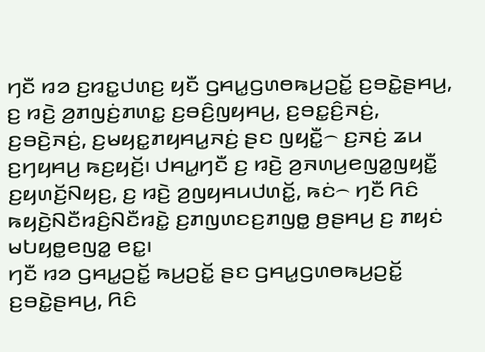ꤚꤢꤪ ꤙꤤ ꤢ꤬ꤙꤢ꤭ꤓꤛꤢ꤬ ꤟꤢꤪ ꤞꤌꤣ꤭ꤞꤛꤥꤒꤣ꤬ꤑꤢꤩ꤭ ꤢ꤬ꤋꤢꤧ꤭ꤔꤌꤣ꤬, ꤢ꤬ ꤙꤢꤧ꤬ ꤤ꤬ꤊꤜꤢꤦ꤬ꤊꤛꤢ꤭ ꤢ꤬ꤋꤢꤨ꤬ꤜꤟꤌꤣ꤬, ꤢ꤬ꤋꤢ꤭ꤢꤨ꤬ꤏꤢꤦ꤬, ꤢ꤬ꤋꤢꤧ꤬ꤏꤢꤦ꤬, ꤢ꤬ꤗꤟꤢ꤭ꤊꤟꤌꤣ꤭ꤏꤢꤦ꤬ ꤔꤢ ꤜꤟꤢꤪ꤭꤮ ꤢ꤬ꤏꤢꤦ꤬ ꤘꤣ ꤢ꤬ꤚꤟꤌꤣ꤬ ꤒꤢ꤬ꤟꤢꤩ꤬꤯ ꤓꤌꤣ꤭ꤚꤢꤪ ꤢ꤬ ꤙꤢꤧ꤬ ꤤ꤬ꤏꤛꤣ꤬ꤕꤜꤤ꤭ꤜꤟꤢꤪ꤭ ꤢ꤬ꤟꤛꤢꤩ꤬ꤡꤟꤢ꤬, ꤢ꤬ ꤙꤢꤧ꤬ ꤤ꤬ꤜꤟꤌꤣꤓꤛꤢꤩ꤭, ꤒꤢꤦ꤮ ꤚꤢꤪ ꤖꤢꤨ ꤒꤟꤢꤧ꤬ꤡꤢꤪꤙꤢꤨ꤬ꤡꤢꤪꤙꤢꤧ꤭ ꤢ꤬ꤊꤜꤛꤢꤢ꤬ꤊꤜꤥ꤭ ꤥ꤬ꤔꤌꤣ꤬ ꤢ꤬ ꤊꤟꤢꤦ ꤗꤝꤟꤥ꤭ꤕꤜꤤ꤭ ꤕꤢ꤭꤯
ꤚꤢꤪ ꤙꤤ ꤞꤌꤣ꤭ꤑꤢꤩ꤭ ꤒꤣ꤬ꤑꤢꤩ꤭ ꤔꤢ ꤞꤌꤣ꤭ꤞꤛꤥꤒꤣ꤬ꤑꤢꤩ꤭ ꤢ꤬ꤋꤢꤧ꤭ꤔꤌꤣ꤬, ꤖꤢꤨ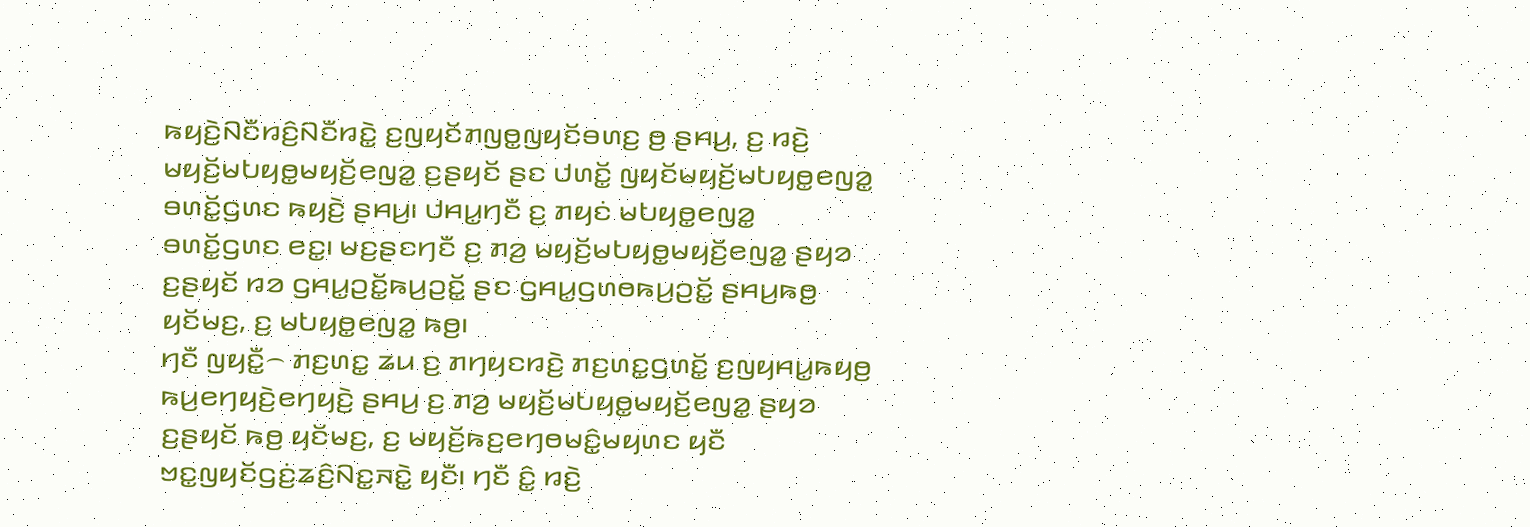ꤒꤟꤢꤧ꤬ꤡꤢꤪꤙꤢꤨ꤬ꤡꤢꤪꤙꤢꤧ꤭ ꤢ꤬ꤜꤟꤢꤩꤊꤜꤥ꤭ꤜꤟꤢꤩꤋꤛꤢ꤬ ꤥ꤬ ꤔꤌꤣ꤬, ꤢ꤬ ꤙꤢꤧ꤬ ꤗꤟꤢꤩ꤬ꤗꤝꤟꤥ꤭ꤗꤟꤢꤩ꤬ꤕꤜꤤ꤭ ꤢ꤬ꤔꤟꤢꤩ ꤔꤢ ꤓꤛꤢꤩ꤭ ꤜꤟꤢꤩꤗꤟꤢꤩ꤬ꤗꤝꤟꤥ꤭ꤕꤜꤤ꤭ ꤋꤛꤢꤩ꤭ꤞꤛꤢ ꤒꤟꤢꤧ꤬ ꤔꤌꤣ꤬꤯ ꤓꤌꤣ꤭ꤚꤢꤪ ꤢ꤬ ꤊꤟꤢꤦ ꤗꤝꤟꤥ꤭ꤕꤜꤤ꤭ ꤋꤛꤢꤩ꤭ꤞꤛꤢ ꤕꤢ꤭꤯ ꤗꤢ꤬ꤔꤢꤚꤢꤪ ꤢ꤬ ꤊꤤ꤬ ꤗꤟꤢꤩ꤬ꤗꤝꤟꤥ꤭ꤗꤟꤢꤩ꤬ꤕꤜꤤ꤭ ꤔꤟꤤ ꤢ꤬ꤔꤟꤢꤩ ꤙꤤ ꤞꤌꤣ꤭ꤑꤢꤩ꤭ꤒꤣ꤬ꤑꤢꤩ꤭ ꤔꤢ ꤞꤌꤣ꤭ꤞꤛꤥꤒꤣ꤬ꤑꤢꤩ꤭ ꤔꤌꤣ꤬ꤒꤥ꤬ ꤟꤢꤩꤗꤢ꤬, ꤢ꤬ ꤗꤝꤟꤥ꤭ꤕꤜꤤ꤭ ꤒꤥ꤬꤯
ꤚꤢꤪ ꤜꤟꤢꤪ꤭꤮ ꤊꤢ꤬ꤛꤢ꤭ ꤘꤣ ꤢ꤬ ꤊꤚꤟꤢꤙꤢꤧ꤬ ꤊꤢ꤬ꤛꤢ꤭ꤞꤛꤢꤩ꤭ ꤢ꤬ꤜꤟꤌꤣ꤭ꤒꤟꤥ꤬ ꤒꤣ꤬ꤕꤚꤟꤢꤧ꤬ꤕꤚꤟꤢꤧ꤬ ꤔꤌꤣ꤬ ꤢ꤬ ꤊꤤ꤬ ꤗꤟꤢꤩ꤬ꤗꤝꤟꤥ꤭ꤗꤟꤢꤩ꤬ꤕꤜꤤ꤭ ꤔꤟꤤ ꤢ꤬ꤔꤟꤢꤩ ꤒꤥ꤬ ꤟꤢꤩꤗꤢ꤬, ꤢ꤬ ꤗꤟꤢꤩ꤬ꤒꤢ꤬ꤕꤚꤥꤗꤢꤨ꤭ꤗꤟꤛꤢ ꤟꤢꤪ ꤠꤢ꤭ꤜꤟꤢꤩꤞꤢꤦ꤬ꤘꤢꤨ꤬ꤡꤢ꤭ꤏꤢꤧ꤭ ꤟꤢꤪ꤯ ꤚꤢꤪ ꤢꤨ꤭ ꤙꤢꤧ꤬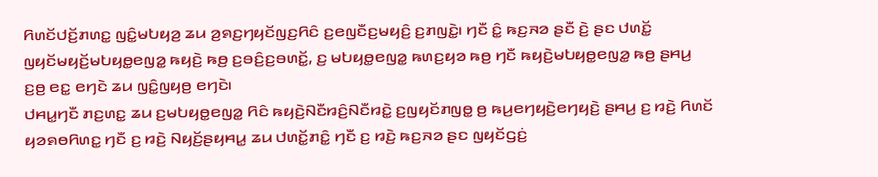ꤖꤛꤢꤩꤓꤢꤩ꤬ꤊꤛꤢ꤭ ꤜꤢꤨ꤭ꤗꤝꤟꤤ꤬ ꤘꤣ ꤤ꤬ꤎꤢ꤬ꤚꤟꤢꤩꤜꤢ꤬ꤖꤢꤨ ꤢ꤬ꤕꤜꤢꤪꤢ꤬ꤗꤟꤢꤨ꤬ ꤢ꤬ꤊꤜꤢꤧ꤭꤯ ꤚꤢꤪ ꤢꤨ꤭ ꤒꤢ꤬ꤏꤤ ꤔꤢꤪ ꤢꤧ꤬ ꤔꤢ ꤓꤛꤢꤩ꤭ ꤜꤟꤢꤩꤗꤟꤢꤩ꤬ꤗꤝꤟꤥ꤭ꤕꤜꤤ꤭ ꤒꤟꤢꤧ꤬ ꤒꤥ꤬ ꤢ꤬ꤋꤢꤨ꤬ꤢ꤬ꤋꤛꤢꤩ꤭, ꤢ꤬ ꤗꤝꤟꤥ꤭ꤕꤜꤤ꤭ ꤒꤛꤢ꤬ꤟꤤ ꤒꤥ꤬ ꤚꤢꤪ ꤒꤟꤢꤧ꤬ꤗꤝꤟꤥ꤭ꤕꤜꤤ꤭ ꤒꤥ꤬ ꤔꤌꤣ꤬ ꤢ꤬ꤥ꤬ ꤕꤢ꤭ ꤕꤚꤢꤧ ꤘꤣ ꤜꤢꤨ꤭ꤜꤟꤥ꤬ ꤕꤚꤢꤧ꤯
ꤓꤌꤣ꤭ꤚꤢꤪ ꤊꤢ꤬ꤛꤢ꤭ ꤘꤣ ꤢ꤬ꤗꤝꤟꤥ꤭ꤕꤜꤤ꤭ ꤖꤢꤨ ꤒꤟꤢꤧ꤬ꤡꤢꤪꤙꤢꤨ꤬ꤡꤢꤪꤙꤢꤧ꤭ ꤢ꤬ꤜꤟꤢꤩꤊꤜꤥ꤭ ꤥ꤬ ꤒꤣ꤬ꤕꤚꤟꤢꤧ꤬ꤕꤚꤟꤢꤧ꤬ ꤔꤌꤣ꤬ ꤢ꤬ ꤙꤢꤧ꤬ ꤖꤛꤢꤩ ꤟꤤꤎꤥꤖꤛꤢ꤭ ꤚꤢꤪ ꤢ꤬ ꤙꤢꤧ꤬ ꤡꤟꤢꤩ꤬ꤔꤟꤌꤣ꤭ ꤘꤣ ꤓꤛꤢꤩ꤭ꤊꤢꤨ꤭ ꤚꤢꤪ ꤢ꤬ ꤙꤢꤧ꤬ ꤒꤢ꤬ꤏꤤ ꤔꤢ ꤜꤟꤢꤩꤞꤢꤦ꤬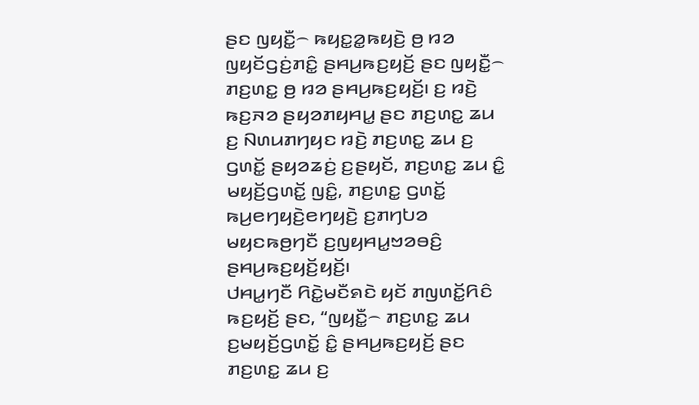ꤔꤢ ꤜꤟꤢꤪ꤭꤮ ꤒꤟꤢ꤭ꤤ꤭ꤒꤟꤢꤧ꤬ ꤥ꤬ ꤙꤤ ꤜꤟꤢꤩꤞꤢꤦ꤬ꤊꤢꤨ꤭ ꤔꤌꤣ꤬ꤒꤢ꤬ꤟꤢꤩ꤬ ꤔꤢ ꤜꤟꤢꤪ꤭꤮ ꤊꤢ꤬ꤛꤢ꤭ ꤥ꤬ ꤙꤤ ꤔꤌꤣ꤬ꤒꤢ꤬ꤟꤢꤩ꤬꤯ ꤢ꤬ ꤙꤢꤧ꤬ ꤒꤢ꤬ꤏꤤ ꤔꤟꤤꤊꤟꤌꤣ꤭ ꤔꤢ ꤊꤢ꤬ꤛꤢ꤭ ꤘꤣ ꤢ꤬ ꤡꤛꤣꤊꤚꤟꤢ ꤙꤢꤧ꤬ ꤊꤢ꤬ꤛꤢ꤭ ꤘꤣ ꤢ꤬ ꤞꤛꤢꤩ꤭ ꤔꤟꤤꤘꤢꤦ꤬ ꤢ꤬ꤔꤟꤢꤩ, ꤊꤢ꤬ꤛꤢ꤭ ꤘꤣ ꤢꤨ꤭ ꤗꤟꤢꤩ꤬ꤞꤛꤢꤩ꤭ ꤜꤢꤨ꤭, ꤊꤢ꤬ꤛꤢ꤭ ꤞꤛꤢꤩ꤭ ꤒꤣ꤬ꤕꤚꤟꤢꤧ꤬ꤕꤚꤟꤢꤧ꤬ ꤢ꤬ꤊꤚꤝꤤ ꤗꤟꤢꤒꤥ꤬ꤚꤢꤪ ꤢ꤬ꤜꤟꤌꤣ꤭ꤠꤤꤋꤢꤨ꤬ ꤔꤌꤣ꤬ꤒꤢ꤬ꤟꤢꤩ꤬ꤟꤢꤩ꤬꤯
ꤓꤌꤣ꤭ꤚꤢꤪ ꤖꤢꤧ꤭ꤗꤢꤪꤎꤢꤧ ꤟꤢꤩ ꤊꤜꤛꤢꤩ꤭ꤖꤢꤨ ꤒꤢ꤬ꤟꤢꤩ꤬ ꤔꤢ, “ꤜꤟꤢꤪ꤭꤮ ꤊꤢ꤬ꤛꤢ꤭ ꤘꤣ ꤢ꤬ꤗꤟꤢꤩ꤬ꤞꤛꤢꤩ꤭ ꤢꤨ꤭ ꤔꤌꤣ꤬ꤒꤢ꤬ꤟꤢꤩ꤬ ꤔꤢ ꤊꤢ꤬ꤛꤢ꤭ ꤘꤣ ꤢ꤬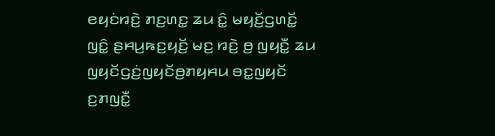ꤕꤟꤢꤦꤙꤢꤧ꤬ ꤊꤢ꤬ꤛꤢ꤭ ꤘꤣ ꤢꤨ꤭ ꤗꤟꤢꤩ꤬ꤞꤛꤢꤩ꤭ ꤜꤢꤨ꤭ ꤔꤌꤣ꤬ꤒꤢ꤬ꤟꤢꤩ꤬ ꤗꤢ꤬ ꤙꤢꤧ꤬ ꤥ꤬ ꤜꤟꤢꤪ꤭ ꤘꤣ ꤜꤟꤢꤩꤞꤢꤦ꤬ꤜꤟꤢꤩꤥ꤬ꤊꤟꤌꤣ ꤋꤢ꤭ꤜꤟꤢꤩ ꤢ꤬ꤊꤜꤢꤪ꤭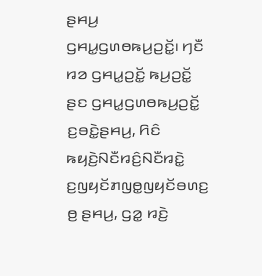ꤔꤌꤣ꤬ ꤞꤌꤣ꤭ꤞꤛꤥꤒꤣ꤬ꤑꤢꤩ꤭꤯ ꤚꤢꤪ ꤙꤤ ꤞꤌꤣ꤭ꤑꤢꤩ꤭ ꤒꤣ꤬ꤑꤢꤩ꤭ ꤔꤢ ꤞꤌꤣ꤭ꤞꤛꤥꤒꤣ꤬ꤑꤢꤩ꤭ ꤢ꤬ꤋꤢꤧ꤭ꤔꤌꤣ꤬, ꤖꤢꤨ ꤒꤟꤢꤧ꤬ꤡꤢꤪꤙꤢꤨ꤬ꤡꤢꤪꤙꤢꤧ꤭ ꤢ꤬ꤜꤟꤢꤩꤊꤜꤥ꤭ꤜꤟꤢꤩꤋꤛꤢ꤬ ꤥ꤬ ꤔꤌꤣ꤬, ꤞꤤ꤭ ꤙꤢꤧ꤬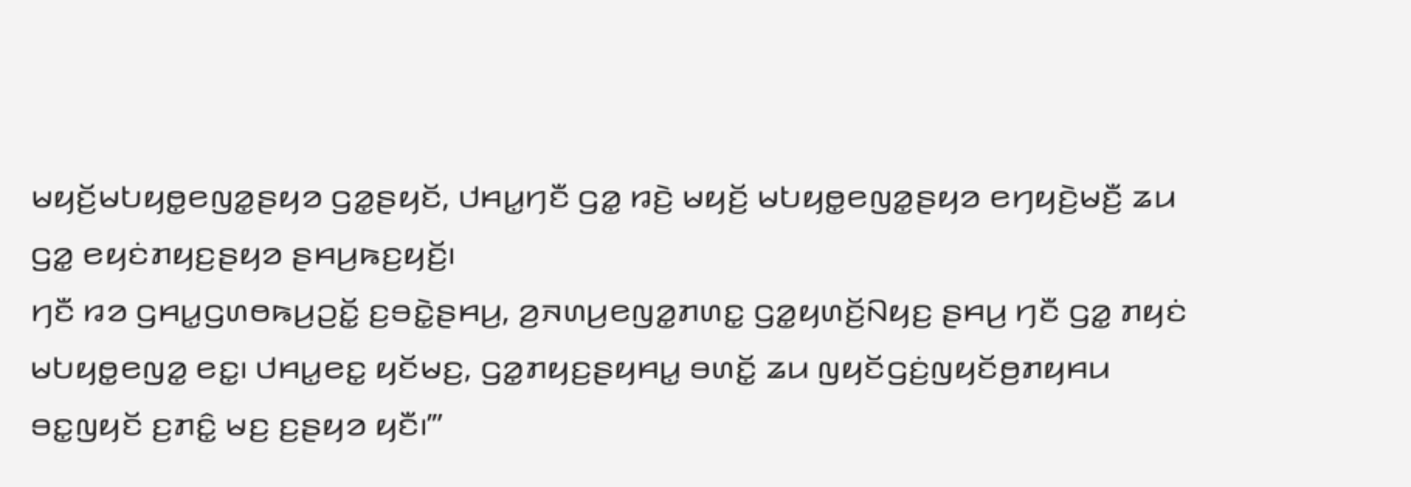ꤗꤟꤢꤩ꤬ꤗꤝꤟꤥ꤭ꤕꤜꤤ꤭ꤔꤟꤤ ꤞꤤ꤭ꤔꤟꤢꤩ, ꤓꤌꤣ꤭ꤚꤢꤪ ꤞꤤ꤭ ꤙꤢꤧ꤬ ꤗꤟꤢꤩ꤬ ꤗꤝꤟꤥ꤭ꤕꤜꤤ꤭ꤔꤟꤤ ꤕꤚꤟꤢꤧ꤬ꤗꤢꤪ꤬ ꤘꤣ ꤞꤤ꤭ ꤕꤟꤢꤦꤊꤟꤢ꤬ꤔꤟꤤ ꤔꤌꤣ꤬ꤒꤢ꤬ꤟꤢꤩ꤬꤯
ꤚꤢꤪ ꤙꤤ ꤞꤌꤣ꤭ꤞꤛꤥꤒꤣ꤬ꤑꤢꤩ꤭ ꤢ꤬ꤋꤢꤧ꤭ꤔꤌꤣ꤬, ꤤ꤬ꤏꤛꤣ꤬ꤕꤜꤤ꤭ꤊꤛꤢ꤭ ꤞꤤ꤭ꤟꤛꤢꤩ꤬ꤡꤟꤢ꤬ ꤔꤌꤣ꤬ ꤚꤢꤪ ꤞꤤ꤭ ꤊꤟꤢꤦ ꤗꤝꤟꤥ꤭ꤕꤜꤤ꤭ ꤕꤢ꤭꤯ ꤓꤌꤣ꤭ꤕꤢ꤭ ꤟꤢꤩꤗꤢ꤬, ꤞꤤ꤭ꤊꤟꤢ꤬ꤔꤟꤌꤣ꤭ ꤋꤛꤢꤩ꤭ ꤘꤣ ꤜꤟꤢꤩꤞꤢꤦ꤬ꤜꤟꤢꤩꤥ꤬ꤊꤟꤌꤣ ꤋꤢ꤭ꤜꤟꤢꤩ ꤢ꤬ꤊꤢꤨ꤭ ꤗꤢ꤬ ꤢ꤬ꤔꤟꤤ ꤟꤢꤪ꤯’”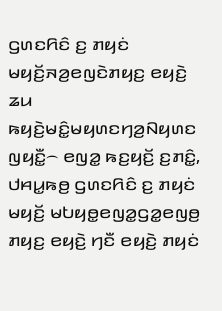ꤞꤛꤢꤖꤢꤨ ꤢ꤬ ꤊꤟꤢꤦ ꤗꤟꤢꤩ꤬ꤏꤤ꤬ꤕꤜꤢꤧꤊꤟꤢ꤬ ꤕꤟꤢꤧ꤬ ꤘꤣ ꤒꤟꤢꤧ꤬ꤗꤢꤨ꤭ꤗꤟꤛꤢꤚꤤ꤬ꤡꤟꤛꤢ ꤜꤟꤢꤪ꤭꤮ ꤕꤜꤤ꤭ ꤒꤢ꤬ꤟꤢꤩ꤬ ꤢ꤬ꤊꤢꤨ꤭, ꤓꤌꤣ꤭ꤒꤥ꤬ ꤞꤛꤢꤖꤢꤨ ꤢ꤬ ꤊꤟꤢꤦ ꤗꤟꤢꤩ꤬ ꤗꤝꤟꤥ꤭ꤕꤜꤤ꤭ꤞꤤ꤭ꤕꤜꤥ꤬ ꤊꤟꤢ꤬ ꤕꤟꤢꤧ꤬ ꤚꤢꤪ ꤕꤟꤢꤧ꤬ ꤊꤟꤢꤦ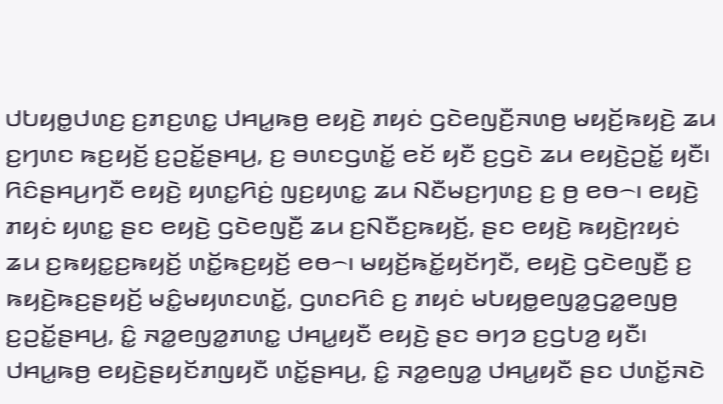ꤓꤝꤟꤥ꤭ꤓꤛꤢ꤬ ꤢ꤬ꤊꤢ꤬ꤛꤢ꤭ ꤓꤌꤣ꤭ꤒꤥ꤬ ꤕꤟꤢꤧ꤬ ꤊꤟꤢꤦ ꤞꤢꤧꤕꤜꤢꤪ꤬ꤏꤛꤥ꤬ ꤗꤟꤢꤩ꤬ꤒꤟꤢꤧ꤬ ꤘꤣ ꤢ꤬ꤚꤛꤢ ꤒꤢ꤬ꤟꤢꤩ꤬ ꤢ꤬ꤑꤢꤩ꤭ꤔꤌꤣ꤬, ꤢ꤬ ꤋꤛꤢꤞꤛꤢꤩ꤭ ꤕꤢꤩ ꤟꤢꤪ ꤢ꤬ꤞꤢꤧ ꤘꤣ ꤕꤟꤢꤧ꤬ꤑꤢꤩ꤭ ꤟꤢꤪ꤯
ꤖꤢꤨꤔꤌꤣ꤬ꤚꤢꤪ ꤕꤟꤢꤧ꤬ ꤟꤛꤢ꤭ꤖꤢꤦ꤬ ꤜꤢ꤬ꤟꤛꤢ꤭ ꤘꤣ ꤡꤢꤪꤗꤢ꤬ꤚꤛꤢ꤬ ꤢ꤬ ꤥ꤬ ꤕꤥ꤮꤯ ꤕꤟꤢꤧ꤬ ꤊꤟꤢꤦ ꤟꤛꤢ꤭ ꤔꤢ ꤕꤟꤢꤧ꤬ ꤞꤢꤧꤕꤜꤢꤪ꤬ ꤘꤣ ꤢ꤬ꤡꤢꤪꤢ꤬ꤒꤟꤢꤩ꤬, ꤔꤢ ꤕꤟꤢꤧ꤬ ꤒꤟꤢꤧ꤬ꤐꤟꤢꤦ ꤘꤣ ꤢ꤬ꤒꤟꤢ꤭ꤢ꤬ꤒꤟꤢꤩ꤬ ꤛꤢꤩ꤭ꤒꤢ꤬ꤟꤢꤩ꤬ ꤕꤥ꤮꤯ ꤗꤟꤢꤩ꤬ꤒꤢꤩ꤭ꤟꤢꤩꤚꤢꤪ, ꤕꤟꤢꤧ꤬ ꤞꤢꤧꤕꤜꤢꤪ꤬ ꤢ꤬ ꤒꤟꤢꤧ꤬ꤒꤢ꤬ꤔꤟꤢꤩ꤬ ꤗꤢꤨ꤭ꤗꤟꤛꤢꤛꤢꤩ꤭, ꤞꤛꤢꤖꤢꤨ ꤢ꤬ ꤊꤟꤢꤦ ꤗꤝꤟꤥ꤭ꤕꤜꤤ꤭ꤞꤤ꤭ꤕꤜꤥ꤬ ꤢ꤬ꤑꤢꤩ꤭ꤔꤌꤣ꤬, ꤢꤨ꤭ ꤏꤤ꤭ꤕꤜꤤ꤭ꤊꤛꤢ꤭ ꤓꤌꤣ꤭ꤟꤢꤪ ꤕꤟꤢꤧ꤬ ꤔꤢ ꤋꤚꤤ ꤢ꤬ꤞꤝꤤ꤬ ꤟꤢꤪ꤯ ꤓꤌꤣ꤭ꤒꤥ꤬ ꤕꤟꤢꤧ꤬ꤔꤟꤢꤩꤊꤜꤟꤢꤪ ꤛꤢꤩ꤭ꤔꤌꤣ꤬, ꤢꤨ꤭ ꤏꤤ꤭ꤕꤜꤤ꤭ ꤓꤌꤣ꤭ꤟꤢꤪ ꤔꤢ ꤓꤛꤢꤩ꤭ꤏꤢꤧ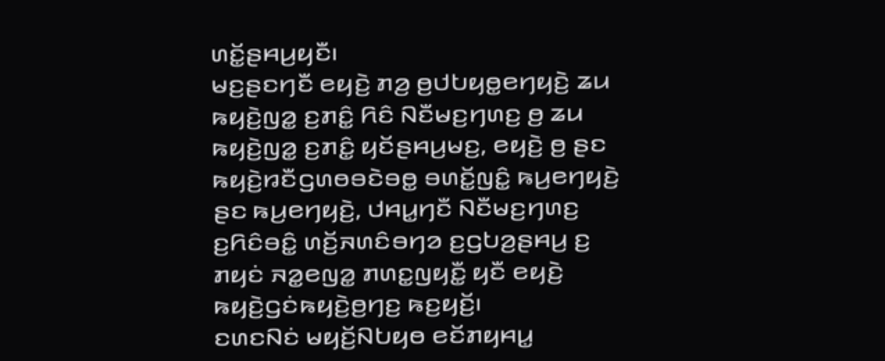ꤛꤢꤩ꤭ꤔꤌꤣ꤬ꤟꤢꤪ꤯
ꤗꤢ꤬ꤔꤢꤚꤢꤪ ꤕꤟꤢꤧ꤬ ꤊꤤ꤬ ꤥ꤬ꤓꤝꤟꤥ꤭ꤕꤚꤟꤢꤧ꤬ ꤘꤣ ꤒꤟꤢꤧ꤬ꤜꤤ꤭ ꤢ꤬ꤊꤢꤨ꤭ ꤖꤢꤨ ꤡꤢꤪꤗꤢ꤬ꤚꤛꤢ꤬ ꤥ꤬ ꤘꤣ ꤒꤟꤢꤧ꤬ꤜꤤ꤭ ꤢ꤬ꤊꤢꤨ꤭ ꤟꤢꤩꤔꤌꤣ꤬ꤗꤢ꤬, ꤕꤟꤢꤧ꤬ ꤥ꤬ ꤔꤢ ꤒꤟꤢꤧ꤬ꤙꤢꤪꤞꤛꤥꤋꤢꤧꤋꤥ꤭ ꤋꤛꤢꤩ꤭ꤜꤢꤨ꤭ ꤒꤣ꤬ꤕꤚꤟꤢꤧ꤬ ꤔꤢ ꤒꤣ꤬ꤕꤚꤟꤢꤧ꤬, ꤓꤌꤣ꤭ꤚꤢꤪ ꤡꤢꤪꤗꤢ꤬ꤚꤛꤢ꤬ ꤢ꤬ꤖꤢꤨꤋꤢꤨ꤭ ꤛꤢꤩ꤬ꤏꤛꤢꤨꤋꤚꤤ ꤢ꤬ꤞꤝꤤ꤬ꤔꤌꤣ꤬ ꤢ꤬ ꤊꤟꤢꤦ ꤏꤤ꤭ꤕꤜꤤ꤭ ꤊꤛꤢ꤭ꤜꤟꤢꤪ꤭ ꤟꤢꤪ ꤕꤟꤢꤧ꤬ ꤒꤟꤢꤧ꤬ꤞꤢꤦꤒꤟꤢꤧ꤬ꤥ꤬ꤚꤢ꤬ ꤒꤢ꤬ꤟꤢꤩ꤬꤯
ꤢꤛꤢꤡꤢꤦ ꤗꤟꤢꤩ꤬ꤡꤝꤟꤥ ꤕꤢꤩꤊꤟꤌꤣ꤭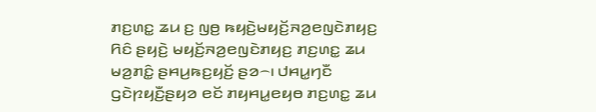ꤊꤢ꤬ꤛꤢ꤭ ꤘꤣ ꤢ꤬ ꤜꤥ꤬ ꤒꤟꤢꤧ꤬ꤗꤟꤢꤩ꤬ꤏꤤ꤬ꤕꤜꤢꤧꤊꤟꤢ꤬ ꤖꤢꤨ ꤔꤟꤢꤧ꤬ ꤗꤟꤢꤩ꤬ꤏꤤ꤬ꤕꤜꤢꤧꤊꤟꤢ꤬ ꤊꤢ꤬ꤛꤢ꤭ ꤘꤣ ꤗꤤ꤬ꤊꤢꤨ꤭ ꤔꤌꤣ꤬ꤒꤢ꤬ꤟꤢꤩ꤬ ꤔꤤ꤮꤯ ꤓꤌꤣ꤭ꤚꤢꤪ ꤞꤢꤧꤐꤟꤢꤪ꤬ꤔꤟꤤ ꤕꤢꤩ ꤊꤟꤌꤣ꤭ꤕꤟꤥ ꤊꤢ꤬ꤛꤢ꤭ ꤘꤣ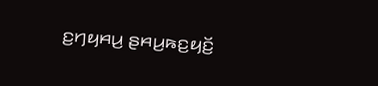ꤢ꤬ꤚꤟꤌꤣ꤬ ꤔꤌꤣ꤬ꤒꤢ꤬ꤟꤢꤩ꤬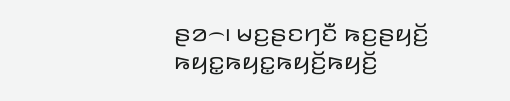ꤔꤤ꤮꤯ ꤗꤢ꤬ꤔꤢꤚꤢꤪ ꤒꤢ꤬ꤔꤟꤢꤩ꤬ ꤒꤟꤢ꤭ꤒꤟꤢ꤭ꤒꤟꤢꤩ꤬ꤒꤟꤢꤩ꤬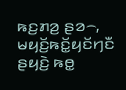ꤒꤢ꤬ꤊꤤ꤬ ꤔꤤ꤮, ꤗꤟꤢꤩ꤬ꤒꤢꤩ꤭ꤟꤢꤩꤚꤢꤪ ꤔꤟꤢꤧ꤬ ꤒꤥ꤭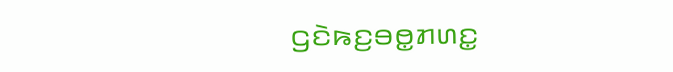ꤞꤢꤧꤒꤢ꤬ꤋꤥ꤭ꤊꤛꤢ꤭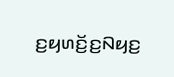ꤢ꤬ꤟꤛꤢꤩ꤬ꤢ꤬ꤡꤟꤢ꤬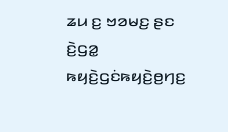ꤘꤣ ꤢ꤬ ꤠꤤꤗꤢ꤬ ꤔꤢ ꤢꤧ꤬ꤞꤤ꤭ ꤒꤟꤢꤧ꤬ꤞꤢꤦꤒꤟꤢꤧ꤬ꤥ꤬ꤚꤢ꤬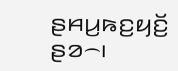ꤔꤌꤣ꤬ꤒꤢ꤬ꤟꤢꤩ꤬ ꤔꤤ꤮꤯